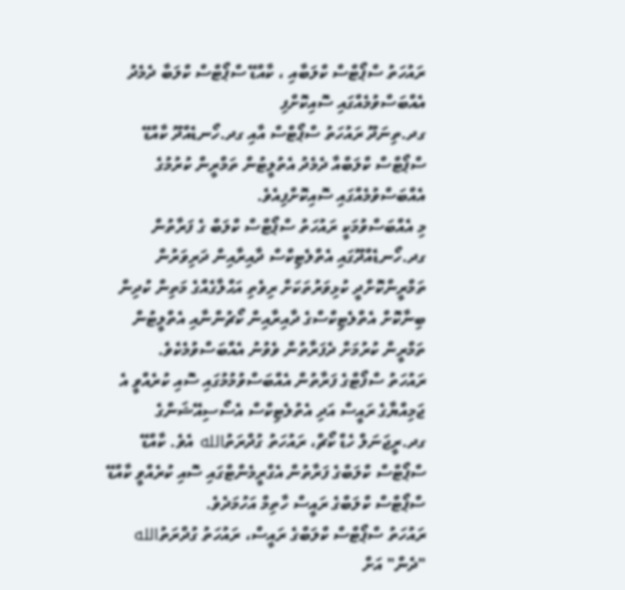ރައުހަތު ސްޕޯޓްސް ކްލަބާއި ، ކާއްޑޭ ސްޕޯޓްސް ކްލަބާ ދެމެދު އެއްބަސްވުމެއްގައި ސޮއިކޮށްފި
ގދ.ތިނަދޫ ރައުހަތު ސްޕޯޓްސް އާއި ގދ.ހޯނޑެއްދޫ ކާއްޑޭ ސްޕޯޓްސް ކްލަބްއާ ދެމެދު އެތުލީޓުން ތަމްރީން ކުރުމުގެ އެއްބަސްވުމެއްގައި ސޮއިކޮށްފިއެވެ.
މި އެއްބަސްވުމަކީ ރައުހަތު ސްޕޯޓްސް ކްލަބް ގެ ފަރާތުން ގދ.ހޯނޑެއްދޫގައި އެތްލެޓިކްސް ދާއިރާއިން ދަރިވަރުން ތަމްރީންކޮށްދީ ކުޅިވަރުތަކަށް ރިވެތި އަޙްލާގެއްގެ މަތިން ކުދިން ބިނާކޮށް އެތްލެޓިކްސްގެ ދާއިރާއިން ކޯޗުންނާއި އެތްލީޓުން ތަމްރީން ކުރުމަށް ދެފަރާތުން ވެވުނު އެއްބަސްވުމެކެވެ.
ރައުހަތު ސްފޯޓްގެ ފަރާތުން އެއްބަސްވުމުމުގައި ސޮއި ކުރެއްވީ އެ ޖަމިއްޔާގެ ރައީސް އަދި އެތުލެޓިކްސް އެސޯސިއޭޝަންގެ ގދ.ރީޖަނަލް ހެޑް ކޯޗް، ރައުހަތު ގުދްރަތުالله އެވެ. ކާއްޑޭ ސްޕޯޓްސް ކްލަބްގެ ފަރާތުން އެގްރީމެންޓްގައި ސޮއި ކުރެއްވީ ކާއްޑޭ ސްޕޯޓްސް ކްލަބްގެ ރައީސް ހާތިމް އަހުމަދެވެ.
ރައުހަތު ސްޕޯޓްސް ކްލަބްގެ ރައީސް، ރައުހަތު ގުދްރަތުالله "ދެން" އަށް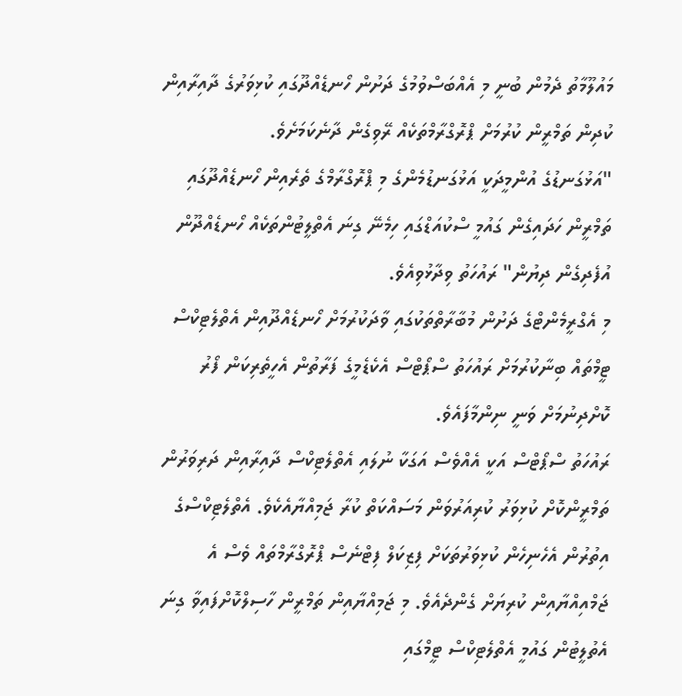މައުލޫމާތު ދެމުން ބުނީ މި އެއްބަސްވުމުގެ ދަށުން ހޯނޑެއްދޫގައި ކުޅިވަރުގެ ދާއިރާއިން ކުދިން ތަމްރީން ކުރުމަށް ޕްރޮގްރާމްތަކެއް ރޭވިގެން ދާނެކަމަށެވެ.
"އަޅުގަނޑުގެ އުންމީދަކީ އަޅުގަނޑުމެންގެ މި ޕްރޮގްރާމްގެ ތެރެއިން ހޯނޑެއްދޫގައި ތަމްރީން ހަދައިގެން ގައުމީ ސްކުއަޑްގައި ހިމެނޭ ގިނަ އެތްލީޓުންތަކެއް ހޯނޑެއްދޫން އުފެދިގެން ދިޔުން" ރައުހަތު ވިދާޅުވިއެވެ.
މި އެގްރީމެންޓްގެ ދަށުން މުބާރާތްތަކުގައި ވާދަކުރުމަށް ހޯނޑެއްދޫއިން އެތްލެޓިކްސް ޓީމްތައް ބިނާކުރުމަށް ރައުހަތު ސްޕޯޓްސް އެކެޑެމީގެ ފަރާތުން އެހީތެރިކަން ފޯރު ކޮށްދިނުމަށް ވަނީ ނިންމާފައެވެ.
ރައުހަތު ސްޕޯޓްސް އަކީ އެއްވެސް އަގަކާ ނުލައި އެތްލެޓިކްސް ދާއިރާއިން ދަރިވަރުން ތަމްރީންކޮށް ކުޅިވަރު ކުރިއަރުވަން މަސައްކަތް ކުރާ ޖަމިއްޔާއެކެވެ. އެތްލެޓިކްސްގެ އިތުރުން އެހެނިހެން ކުޅިވަރުތަކަށް ފިޒިކަލް ފިޓްނެސް ޕްރޮގްރާމްތައް ވެސް އެ ޖަމްއިއްޔާއިން ކުރިޔަށް ގެންދެއެވެ. މި ޖަމިއްޔާއިން ތަމްރީން ހާސިލްކޮށްފައިވާ ގިނަ އެތުލީޓުން ގައުމީ އެތްލެޓިކްސް ޓީމްގައި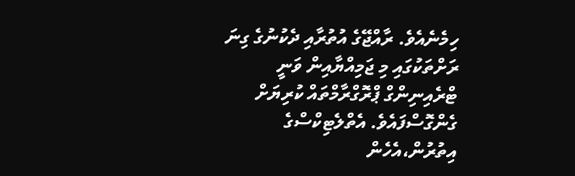ހިމެނެއެވެ. ރާއްޖޭގެ އުތުރާއި ދެކުނުގެ ގިނަ ރަށްތަކުގައި މި ޖަމިއްޔާއިން ވަނީ ޓްރެއިނިންގް ޕްރޮގްރާމްތައް ކުރިޔަށް ގެންގޮސްފައެވެ. އެތްލެޓިކްސްގެ އިތުރުން،އެހެން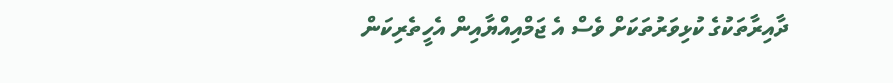ދާއިރާތަކުގެ ކުޅިވަރުތަކަށް ވެސް އެ ޖަމްއިއްޔާއިން އެހީތެރިކަން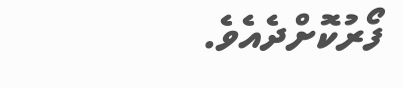ފޯރުކޮށްދެއެވެ.